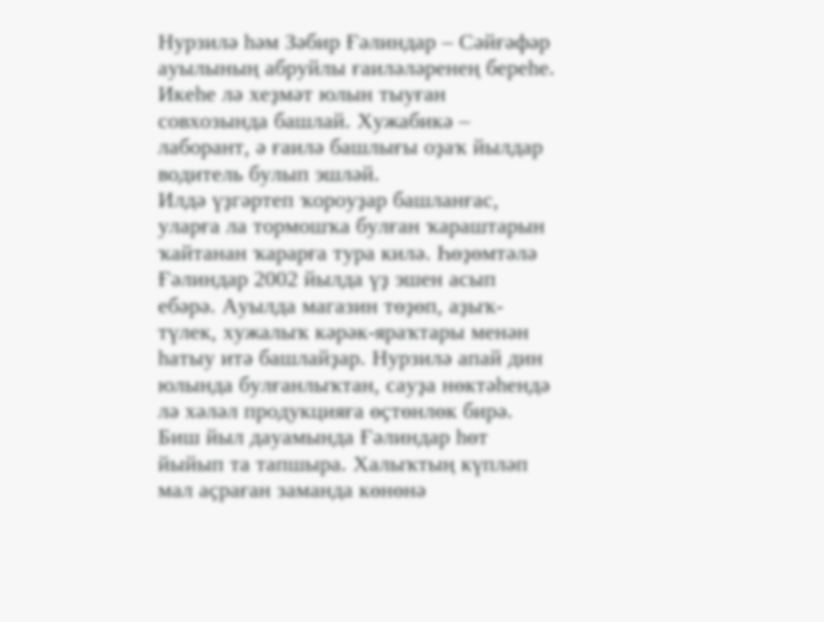Нурзилә һәм Зәбир Ғәлиндар – Сәйғәфәр ауылының абруйлы ғаиләләренең береһе. Икеһе лә хеҙмәт юлын тыуған совхозында башлай. Хужабикә – лаборант, ә ғаилә башлығы оҙаҡ йылдар водитель булып эшләй.
Илдә үҙгәртеп ҡороуҙар башланғас, уларға ла тормошҡа булған ҡараштарын ҡайтанан ҡарарға тура килә. Һөҙөмтәлә Ғәлиндар 2002 йылда үҙ эшен асып ебәрә. Ауылда магазин төҙөп, аҙыҡ-түлек, хужалыҡ кәрәк-яраҡтары менән һатыу итә башлайҙар. Нурзилә апай дин юлында булғанлыҡтан, сауҙа нөктәһендә лә хәләл продукцияға өҫтөнлөк бирә. Биш йыл дауамында Ғәлиндар һөт йыйып та тапшыра. Халыҡтың күпләп мал аҫраған заманда көнөнә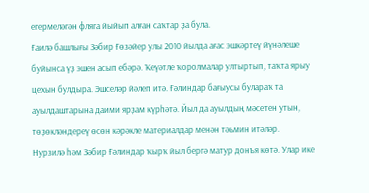егермеләгән фляга йыйып алған саҡтар ҙа була.
Ғаилә башлығы Зәбир Ғөзәйер улы 2010 йылда ағас эшкәртеү йүнәлеше буйынса үҙ эшен асып ебәрә. Ҡеүәтле ҡоролмалар ултыртып, таҡта ярыу цехын булдыра. Эшселәр йәлеп итә. Ғәлиндар бағыусы булараҡ та ауылдаштарына даими ярҙам күрһәтә. Йыл да ауылдың мәсетен утын, төҙөкләндереү өсөн кәрәкле материалдар менән тәьмин итәләр.
Нурзилә һәм Зәбир Ғәлиндар ҡырҡ йыл бергә матур донъя көтә. Улар ике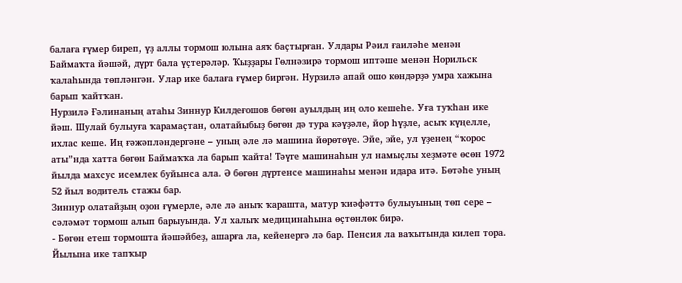балаға ғүмер биреп, үҙ аллы тормош юлына аяҡ баҫтырған. Улдары Рәил ғаиләһе менән Баймаҡта йәшәй, дүрт бала үҫтерәләр. Ҡыҙҙары Гөлнәзирә тормош иптәше менән Норильск ҡалаһында төпләнгән. Улар ике балаға ғүмер биргән. Нурзилә апай ошо көндәрҙә умра хажына барып ҡайтҡан.
Нурзилә Ғәлинаның атаһы Зиннур Килдеғошов бөгөн ауылдың иң оло кешеһе. Уға туҡһан ике йәш. Шулай булыуға ҡарамаҫтан, олатайыбыҙ бөгөн дә тура кәүҙәле, йор һүҙле, асыҡ күңелле, ихлас кеше. Иң ғәжәпләндергәне – уның әле лә машина йөрөтөүе. Эйе, эйе, ул үҙенең “ҡорос аты”нда хатта бөгөн Баймаҡҡа ла барып ҡайта! Тәүге машинаһын ул намыҫлы хеҙмәте өсөн 1972 йылда махсус исемлек буйынса ала. Ә бөгөн дүртенсе машинаһы менән идара итә. Бөтәһе уның 52 йыл водитель стажы бар.
Зиннур олатайҙың оҙон ғүмерле, әле лә аныҡ ҡарашта, матур ҡиәфәттә булыуының төп сере – сәләмәт тормош алып барыуында. Ул халыҡ медицинаһына өҫтөнлөк бирә.
- Бөгөн етеш тормошта йәшәйбеҙ, ашарға ла, кейенергә лә бар. Пенсия ла ваҡытында килеп тора. Йылына ике тапҡыр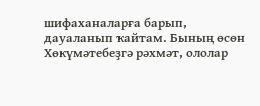шифаханаларға барып, дауаланып ҡайтам. Бының өсөн Хөкүмәтебеҙгә рәхмәт, ололар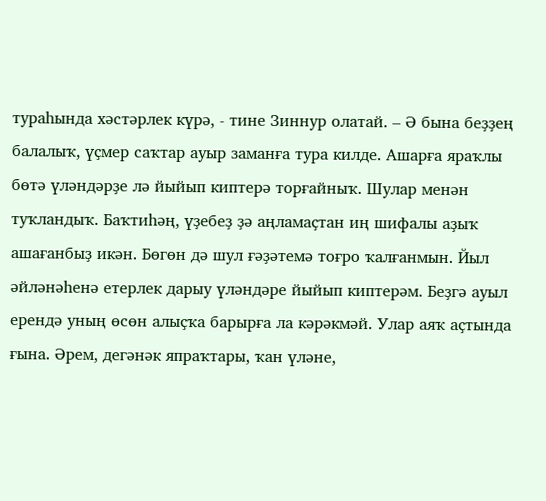тураһында хәстәрлек күрә, - тине Зиннур олатай. – Ә бына беҙҙең балалыҡ, үҫмер саҡтар ауыр заманға тура килде. Ашарға яраҡлы бөтә үләндәрҙе лә йыйып киптерә торғайныҡ. Шулар менән туҡландыҡ. Баҡтиһәң, үҙебеҙ ҙә аңламаҫтан иң шифалы аҙыҡ ашағанбыҙ икән. Бөгөн дә шул ғәҙәтемә тоғро ҡалғанмын. Йыл әйләнәһенә етерлек дарыу үләндәре йыйып киптерәм. Беҙгә ауыл ерендә уның өсөн алыҫҡа барырға ла кәрәкмәй. Улар аяҡ аҫтында ғына. Әрем, дегәнәк япраҡтары, ҡан үләне,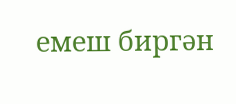емеш биргән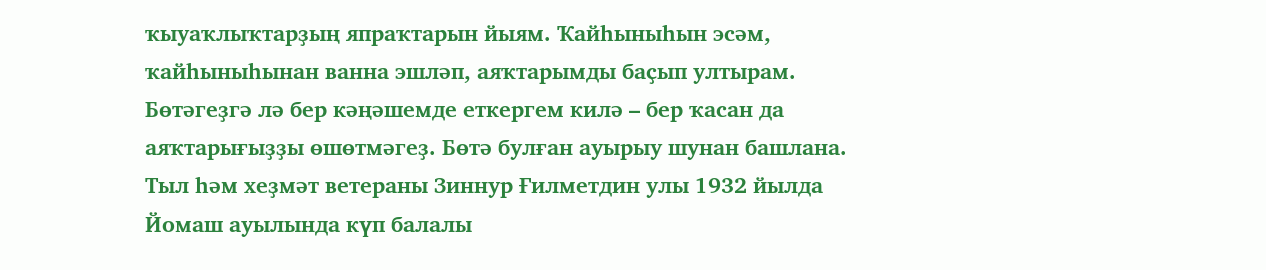ҡыуаҡлыҡтарҙың япраҡтарын йыям. Ҡайһыныһын эсәм, ҡайһыныһынан ванна эшләп, аяҡтарымды баҫып ултырам. Бөтәгеҙгә лә бер кәңәшемде еткергем килә – бер ҡасан да аяҡтарығыҙҙы өшөтмәгеҙ. Бөтә булған ауырыу шунан башлана.
Тыл һәм хеҙмәт ветераны Зиннур Ғилметдин улы 1932 йылда Йомаш ауылында күп балалы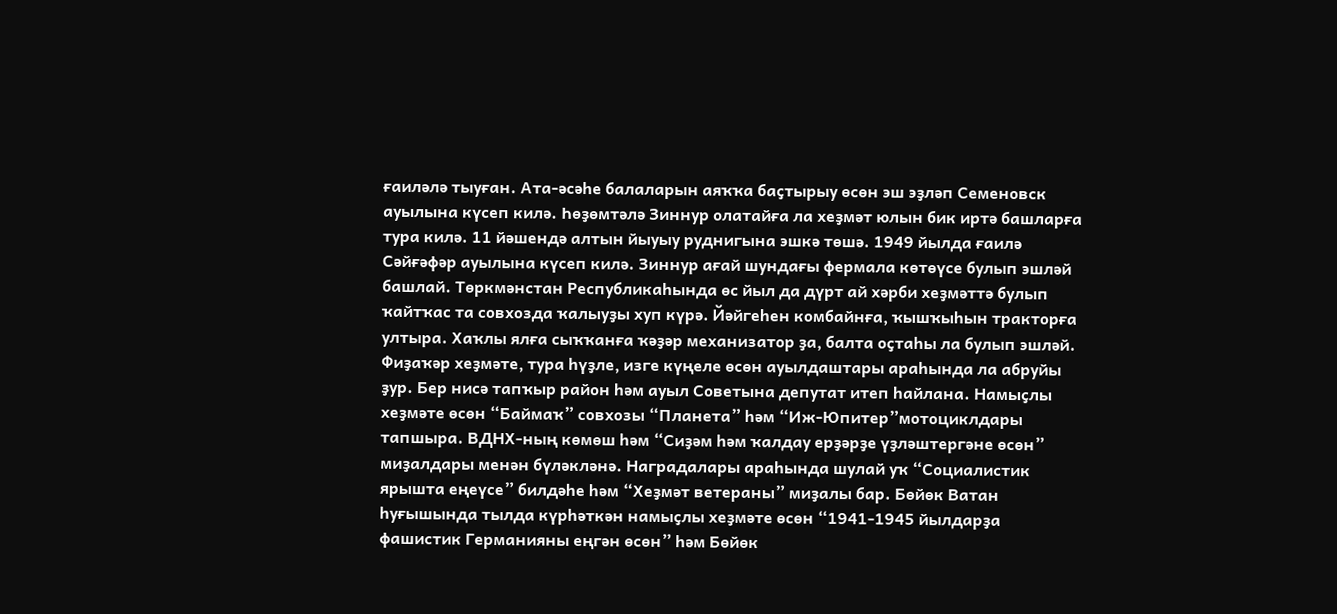ғаиләлә тыуған. Ата-әсәһе балаларын аяҡҡа баҫтырыу өсөн эш эҙләп Семеновск ауылына күсеп килә. Һөҙөмтәлә Зиннур олатайға ла хеҙмәт юлын бик иртә башларға тура килә. 11 йәшендә алтын йыуыу руднигына эшкә төшә. 1949 йылда ғаилә Сәйғәфәр ауылына күсеп килә. Зиннур ағай шундағы фермала көтөүсе булып эшләй башлай. Төркмәнстан Республикаһында өс йыл да дүрт ай хәрби хеҙмәттә булып ҡайтҡас та совхозда ҡалыуҙы хуп күрә. Йәйгеһен комбайнға, ҡышҡыһын тракторға ултыра. Хаҡлы ялға сыҡҡанға ҡәҙәр механизатор ҙа, балта оҫтаһы ла булып эшләй. Фиҙаҡәр хеҙмәте, тура һүҙле, изге күңеле өсөн ауылдаштары араһында ла абруйы ҙур. Бер нисә тапҡыр район һәм ауыл Советына депутат итеп һайлана. Намыҫлы хеҙмәте өсөн “Баймаҡ” совхозы “Планета” һәм “Иж-Юпитер”мотоциклдары тапшыра. ВДНХ-ның көмөш һәм “Сиҙәм һәм ҡалдау ерҙәрҙе үҙләштергәне өсөн” миҙалдары менән бүләкләнә. Наградалары араһында шулай уҡ “Социалистик ярышта еңеүсе” билдәһе һәм “Хеҙмәт ветераны” миҙалы бар. Бөйөк Ватан һуғышында тылда күрһәткән намыҫлы хеҙмәте өсөн “1941-1945 йылдарҙа фашистик Германияны еңгән өсөн” һәм Бөйөк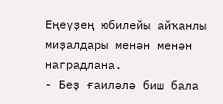Еңеүҙең юбилейы айҡанлы миҙалдары менән менән наградлана.
- Беҙ ғаиләлә биш бала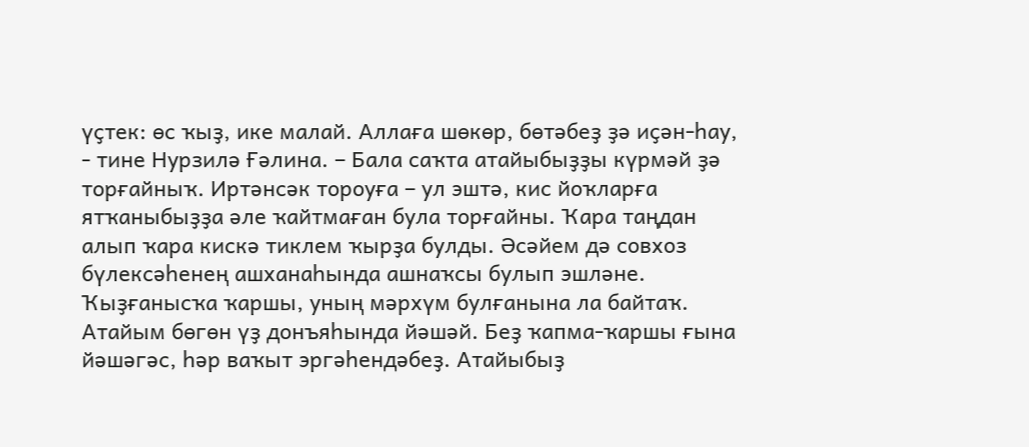үҫтек: өс ҡыҙ, ике малай. Аллаға шөкөр, бөтәбеҙ ҙә иҫән-һау, - тине Нурзилә Ғәлина. – Бала саҡта атайыбыҙҙы күрмәй ҙә торғайныҡ. Иртәнсәк тороуға – ул эштә, кис йоҡларға ятҡаныбыҙҙа әле ҡайтмаған була торғайны. Ҡара таңдан алып ҡара кискә тиклем ҡырҙа булды. Әсәйем дә совхоз бүлексәһенең ашханаһында ашнаҡсы булып эшләне. Ҡыҙғанысҡа ҡаршы, уның мәрхүм булғанына ла байтаҡ. Атайым бөгөн үҙ донъяһында йәшәй. Беҙ ҡапма-ҡаршы ғына йәшәгәс, һәр ваҡыт эргәһендәбеҙ. Атайыбыҙ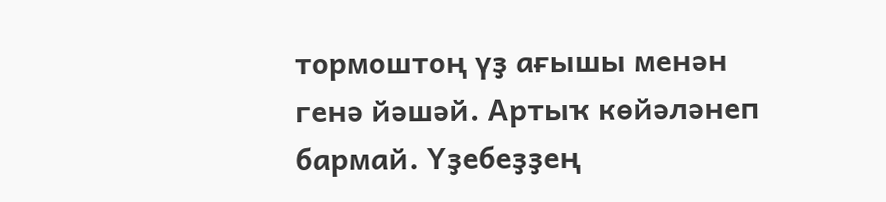тормоштоң үҙ ағышы менән генә йәшәй. Артыҡ көйәләнеп бармай. Үҙебеҙҙең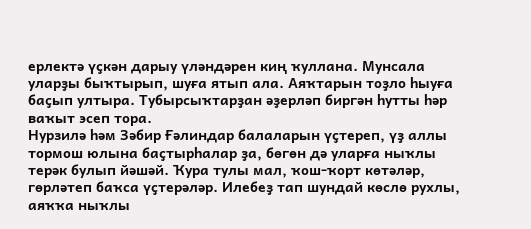ерлектә үҫкән дарыу үләндәрен киң ҡуллана. Мунсала уларҙы быҡтырып, шуға ятып ала. Аяҡтарын тоҙло һыуға баҫып ултыра. Тубырсыҡтарҙан әҙерләп биргән һутты һәр ваҡыт эсеп тора.
Нурзилә һәм Зәбир Ғәлиндар балаларын үҫтереп, үҙ аллы тормош юлына баҫтырһалар ҙа, бөгөн дә уларға ныҡлы терәк булып йәшәй. Ҡура тулы мал, ҡош-ҡорт көтәләр, гөрләтеп баҡса үҫтерәләр. Илебеҙ тап шундай көслө рухлы, аяҡҡа ныҡлы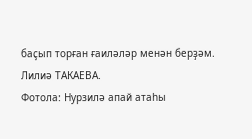баҫып торған ғаиләләр менән берҙәм.
Лилиә ТАКАЕВА.
Фотола: Нурзилә апай атаһы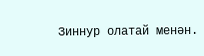Зиннур олатай менән.